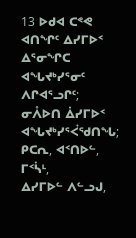13 ᐅᑯᐊ ᑕᕝᕙ ᐊᑎᖏᑦ ᐃᓯᒥᐅᑉ ᐃᕐᓂᖏᑕ ᐊᖓᔪᒃᓯᕐᓂᑦ ᐱᒋᐊᕐᓗᒋᑦ; ᓂᐰᐅᑎ ᐄᓯᒥᐅᑉ ᐊᖓᔪᒃᓯᕐᐹᖁᑎᖓ; ᑭᑕᕆ, ᐊᑉᑎᐅᓪ, ᒥᑉᓵᒻ,
ᐃᓯᒥᐅᓪ ᐱᓪᓗᒍ,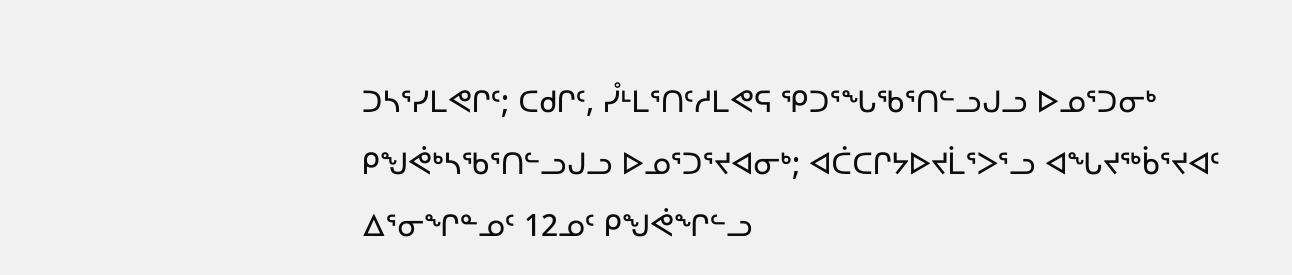ᑐᓴᕐᓯᒪᕙᒋᑦ; ᑕᑯᒋᑦ, ᓮᒻᒪᕐᑎᑦᓱᒪᕙᕋ ᕿᑐᕐᖓᖃᕐᑎᓪᓗᒍᓗ ᐅᓄᕐᑐᓂᒃ ᑭᖑᕚᒃᓴᖃᕐᑎᓪᓗᒍᓗ ᐅᓄᕐᑐᕐᔪᐊᓂᒃ; ᐊᑖᑕᒋᔭᐅᔪᒫᕐᐳᕐᓗ ᐊᖓᔪᖅᑳᕐᔪᐊᑦ ᐃᕐᓂᖏᓐᓄᑦ 12ᓄᑦ ᑭᖑᕚᖏᓪᓗ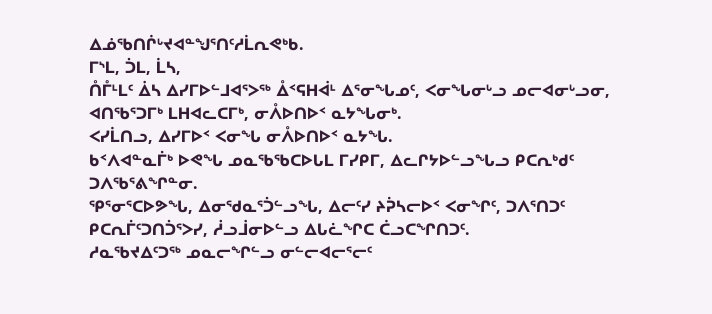ᐃᓅᖃᑎᒌᒡᔪᐊᓐᖑᕐᑎᑦᓱᒫᕆᕙᒃᑲ.
ᒥᔅᒪ, ᑑᒪ, ᒫᓴ,
ᑍᒤᒻᒪᑦ ᐄᓴ ᐃᓯᒥᐅᓪᒧᐊᕐᐳᖅ ᐂᑉᕋᕼᐋᒻ ᐃᕐᓂᖓᓄᑦ, ᐸᓂᖓᓂᒡᓗ ᓄᓕᐊᓂᒡᓗᓂ, ᐊᑎᖃᕐᑐᒥᒃ ᒪᕼᐊᓚᑕᒥᒃ, ᓂᐰᐅᑎᐅᑉ ᓇᔭᖓᓂᒃ.
ᐸᓯᒫᑎᓗ, ᐃᓯᒥᐅᑉ ᐸᓂᖓ ᓂᐰᐅᑎᐅᑉ ᓇᔭᖓ.
ᑲᑉᐱᐊᓐᓇᒦᒃ ᐅᕙᖓ ᓄᓇᖃᖃᑕᐅᒐᒪ ᒥᓯᑭᒥ, ᐃᓚᒋᔭᐅᓪᓗᖓᓗ ᑭᑕᕆᒃᑯᑦ ᑐᐱᖃᕐᕕᖏᓐᓂ.
ᕿᕐᓂᕐᑕᐅᕗᖓ, ᐃᓂᖁᓇᕐᑑᓪᓗᖓ, ᐃᓕᑦᓯ ᔨᕉᓴᓕᐅᑉ ᐸᓂᖏᑦ, ᑐᐱᕐᑎᑐᑦ ᑭᑕᕆᒦᑦᑐᑎᑑᕐᐳᓯ, ᓲᓗᒨᓂᐅᓪᓗ ᐃᒐᓛᖏᑕ ᑖᓗᑕᖏᑎᑐᑦ.
ᓱᓇᖃᔪᐃᑦᑐᖅ ᓄᓇᓕᖏᓪᓗ ᓂᓪᓕᐊᓕᕐᓕᑦ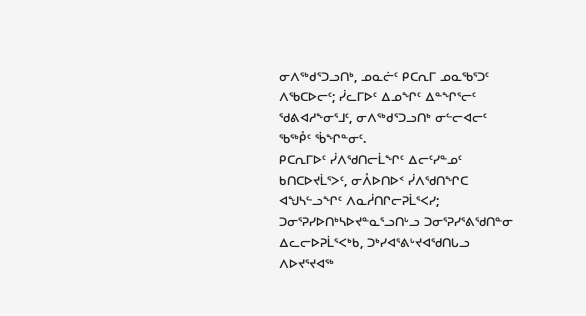ᓂᐱᖅᑯᕐᑐᓗᑎᒃ, ᓄᓇᓖᑦ ᑭᑕᕆᒥ ᓄᓇᖃᕐᑐᑦ ᐱᖃᑕᐅᓕᑦ; ᓰᓚᒥᐅᑦ ᐃᓄᖏᑦ ᐃᓐᖏᕐᓕᑦ ᖁᕕᐊᓱᖕᓂᕐᒧᑦ, ᓂᐱᖅᑯᕐᑐᓗᑎᒃ ᓂᓪᓕᐊᓕᑦ ᖃᖅᑬᑦ ᖄᖏᓐᓂᑦ.
ᑭᑕᕆᒥᐅᑦ ᓰᐱᖁᑎᓕᒫᖏᑦ ᐃᓕᑦᓯᓐᓄᑦ ᑲᑎᑕᐅᔪᒫᕐᐳᑦ, ᓂᐰᐅᑎᐅᑉ ᓰᐱᖁᑎᖏᑕ ᐊᖑᓴᓪᓗᖏᑦ ᐱᓇᓲᑎᒋᓕᕈᒫᕐᐸᓯ; ᑐᓂᕐᕈᓯᐅᑎᒃᓴᐅᔪᓐᓇᕐᓗᑎᒡᓗ ᑐᓂᕐᕈᓯᕐᕕᖁᑎᓐᓂ ᐃᓚᓕᐅᕈᒫᕐᐸᒃᑲ, ᑐᒃᓯᐊᕐᕕᒡᔪᐊᖁᑎᒐᓗ ᐱᐅᔪᕐᔪᐊᖅ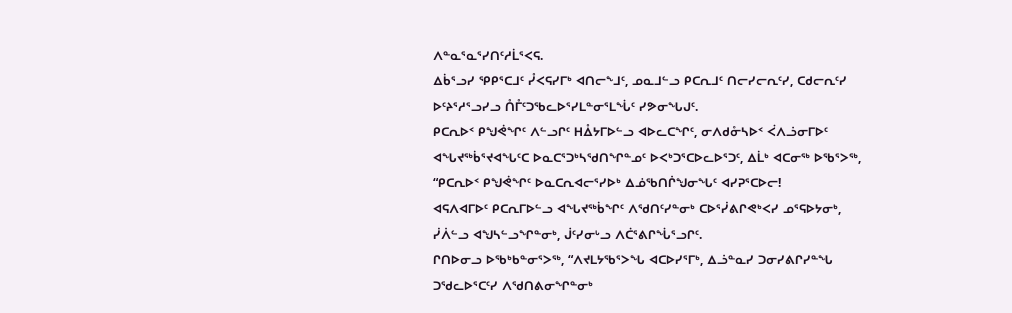ᐱᓐᓇᕐᓇᕐᓯᑎᑦᓱᒫᕐᐸᕋ.
ᐃᑳᕐᓗᓯ ᕿᑭᕐᑕᒧᑦ ᓮᐸᕋᓯᒥᒃ ᐊᑎᓕᖕᒧᑦ, ᓄᓇᒧᓪᓗ ᑭᑕᕆᒧᑦ ᑎᓕᓯᓕᕆᑦᓯ, ᑕᑯᓕᕆᑦᓯ ᐅᑦᔨᕐᓱᕐᓗᓯᓗ ᑍᒤᑦᑐᖃᓚᐅᕐᓯᒪᓐᓂᕐᒪᖔᑦ ᓯᕗᓂᖓᒍᑦ.
ᑭᑕᕆᐅᑉ ᑭᖑᕚᖏᑦ ᐱᓪᓗᒋᑦ ᕼᐂᔭᒥᐅᓪᓗ ᐊᐅᓚᑕᖏᑦ, ᓂᐱᑯᓁᓴᐅᑉ ᐹᐱᓘᓂᒥᐅᑦ ᐊᖓᔪᖅᑳᕐᔪᐊᖓᑦᑕ ᐅᓇᑕᕐᑐᒃᓴᖁᑎᖏᓐᓄᑦ ᐅᐸᒃᑐᕐᑕᐅᓚᐅᕐᑐᑦ, ᐃᒫᒃ ᐊᑕᓂᖅ ᐅᖃᕐᐳᖅ, “ᑭᑕᕆᐅᑉ ᑭᖑᕚᖏᑦ ᐅᓇᑕᕆᐊᓕᕐᓯᐅᒃ ᐃᓅᖃᑎᒌᖑᓂᖓᑦ ᐊᓯᕈᕐᑕᐅᓕ!
ᐊᕋᐱᐊᒥᐅᑦ ᑭᑕᕆᒥᐅᓪᓗ ᐊᖓᔪᖅᑳᖏᑦ ᐱᖁᑎᑦᓯᓐᓂᒃ ᑕᐅᕐᓰᕕᒋᕙᒃᐸᓯ ᓄᕐᕋᐅᔭᓂᒃ, ᓰᐲᓪᓗ ᐊᖑᓴᓪᓗᖏᓐᓂᒃ, ᒎᑦᓯᓂᒡᓗ ᐱᑖᕐᕕᒋᖔᕐᓗᒋᑦ.
ᒋᑎᐅᓂᓗ ᐅᖃᒃᑲᓐᓂᕐᐳᖅ, “ᐱᔪᒪᔭᖃᕐᐳᖓ ᐊᑕᐅᓯᕐᒥᒃ, ᐃᓘᓐᓇᓯ ᑐᓂᓯᕕᒋᓯᓐᖓ ᑐᖁᓚᐅᕐᑕᑦᓯ ᐱᖁᑎᕕᓂᖏᓐᓂᒃ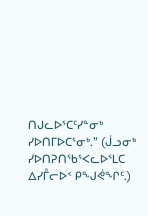ᑎᒍᓚᐅᕐᑕᑦᓯᓐᓂᒃ ᓯᐅᑎᒥᐅᑕᕐᓂᒃ.” (ᒎᓗᓂᒃ ᓯᐅᑎᕈᑎᖃᕐᐸᓚᐅᕐᒪᑕ ᐃᓯᒤᓕᐅᑉ ᑭᖑᕚᖏᑦ.)